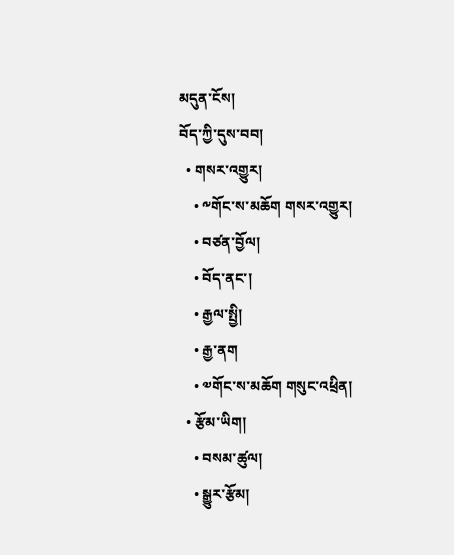མདུན་ངོས།
བོད་ཀྱི་དུས་བབ།
  • གསར་འགྱུར།
    • ༸གོང་ས་མཆོག གསར་འགྱུར།
    • བཙན་བྱོལ།
    • བོད་ནང་།
    • རྒྱལ་སྤྱི།
    • རྒྱ་ནག
    • ༧གོང་ས་མཆོག གསུང་འཕྲིན།
  • རྩོམ་ཡིག།
    • བསམ་ཚུལ།
    • སྒྱུར་རྩོམ།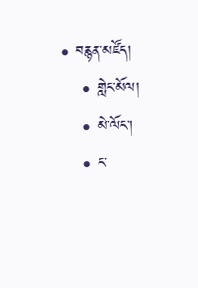• བརྙན་མཛོད།
    • གླེང་མོལ།
    • མེ་ལོང་།
    • ང་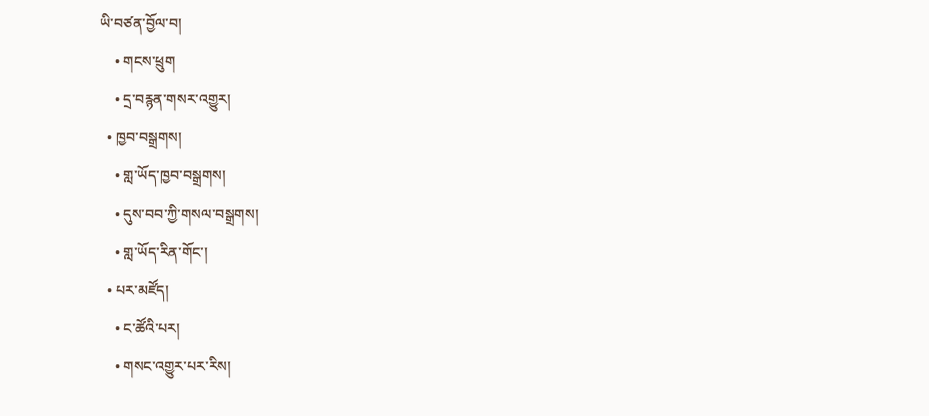ཡི་བཙན་བྱོལ་བ།
    • གངས་ཕྲུག
    • དྲ་བརྙན་གསར་འགྱུར།
  • ཁྱབ་བསྒྲགས།
    • གླ་ཡོད་ཁྱབ་བསྒྲགས།
    • དུས་བབ་ཀྱི་གསལ་བསྒྲགས།
    • གླ་ཡོད་རིན་གོང་།
  • པར་མཛོད།
    • ང་ཚོའི་པར།
    • གསང་འགྱུར་པར་རིས།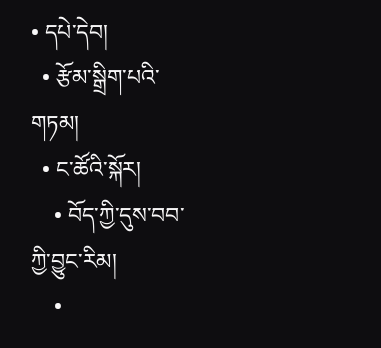• དཔེ་དེབ།
  • རྩོམ་སྒྲིག་པའི་གཏམ།
  • ང་ཚོའི་སྐོར།
    • བོད་ཀྱི་དུས་བབ་ཀྱི་བྱུང་རིམ།
    •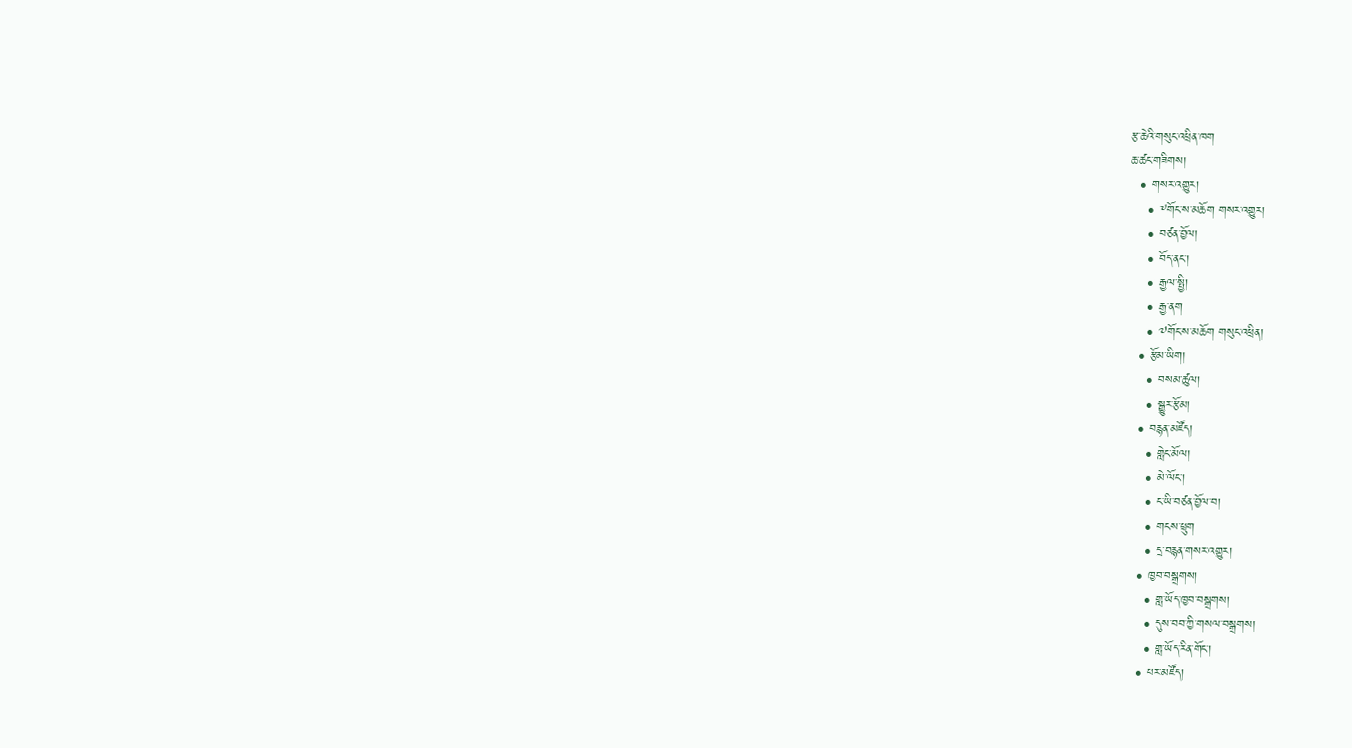རྩ་ཆེའི་གསུང་འཕྲིན་ཁག
ཆ་ཚང་གཟིགས།
  • གསར་འགྱུར།
    • ༸གོང་ས་མཆོག གསར་འགྱུར།
    • བཙན་བྱོལ།
    • བོད་ནང་།
    • རྒྱལ་སྤྱི།
    • རྒྱ་ནག
    • ༧གོང་ས་མཆོག གསུང་འཕྲིན།
  • རྩོམ་ཡིག།
    • བསམ་ཚུལ།
    • སྒྱུར་རྩོམ།
  • བརྙན་མཛོད།
    • གླེང་མོལ།
    • མེ་ལོང་།
    • ང་ཡི་བཙན་བྱོལ་བ།
    • གངས་ཕྲུག
    • དྲ་བརྙན་གསར་འགྱུར།
  • ཁྱབ་བསྒྲགས།
    • གླ་ཡོད་ཁྱབ་བསྒྲགས།
    • དུས་བབ་ཀྱི་གསལ་བསྒྲགས།
    • གླ་ཡོད་རིན་གོང་།
  • པར་མཛོད།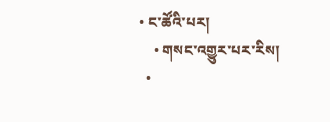• ང་ཚོའི་པར།
    • གསང་འགྱུར་པར་རིས།
  •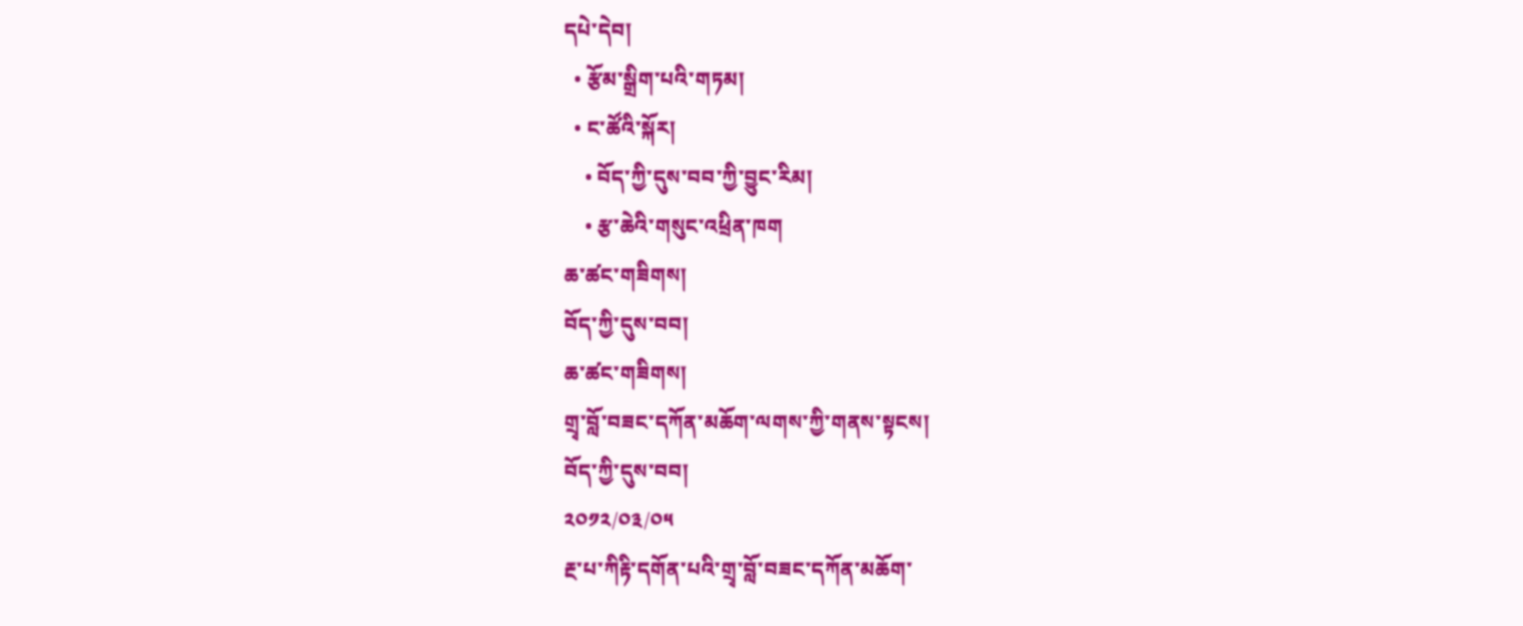དཔེ་དེབ།
  • རྩོམ་སྒྲིག་པའི་གཏམ།
  • ང་ཚོའི་སྐོར།
    • བོད་ཀྱི་དུས་བབ་ཀྱི་བྱུང་རིམ།
    • རྩ་ཆེའི་གསུང་འཕྲིན་ཁག
ཆ་ཚང་གཟིགས།
བོད་ཀྱི་དུས་བབ།
ཆ་ཚང་གཟིགས།
གྲྭ་བློ་བཟང་དཀོན་མཆོག་ལགས་ཀྱི་གནས་སྟངས།
བོད་ཀྱི་དུས་བབ།
༢༠༡༢/༠༣/༠༥
རྔ་པ་ཀིརྟི་དགོན་པའི་གྲྭ་བློ་བཟང་དཀོན་མཆོག་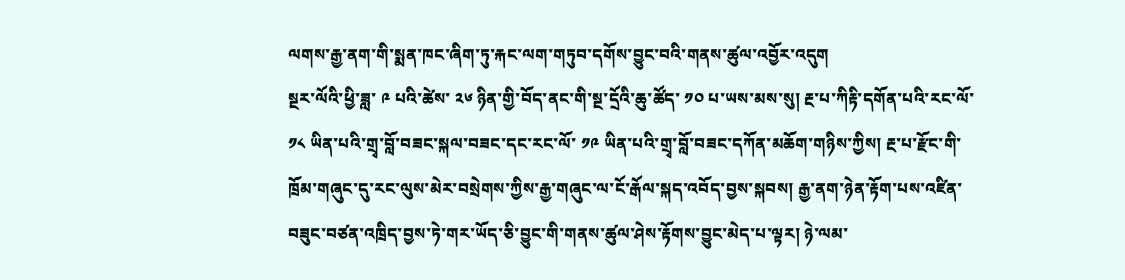ལགས་རྒྱ་ནག་གི་སྨན་ཁང་ཞིག་ཏུ་རྐང་ལག་གཏུབ་དགོས་བྱུང་བའི་གནས་ཚུལ་འབྱོར་འདུག
སྔར་ལོའི་ཕྱི་ཟླ་ ༩ པའི་ཚེས་ ༢༦ ཉིན་གྱི་བོད་ནང་གི་སྔ་དྲོའི་ཆུ་ཚོད་ ༡༠ པ་ཡས་མས་སུ། རྔ་པ་ཀིརྟི་དགོན་པའི་རང་ལོ་ ༡༨ ཡིན་པའི་གྲྭ་བློ་བཟང་སྐལ་བཟང་དང་རང་ལོ་ ༡༩ ཡིན་པའི་གྲྭ་བློ་བཟང་དཀོན་མཆོག་གཉིས་ཀྱིས། རྔ་པ་རྫོང་གི་ཁྲོམ་གཞུང་དུ་རང་ལུས་མེར་བསྲེགས་ཀྱིས་རྒྱ་གཞུང་ལ་ངོ་རྒོལ་སྐད་འབོད་བྱས་སྐབས། རྒྱ་ནག་ཉེན་རྟོག་པས་འཛིན་བཟུང་བཙན་འཁྲིད་བྱས་ཏེ་གར་ཡོད་ཅི་བྱུང་གི་གནས་ཚུལ་ཤེས་རྟོགས་བྱུང་མེད་པ་ལྟར། ཉེ་ལམ་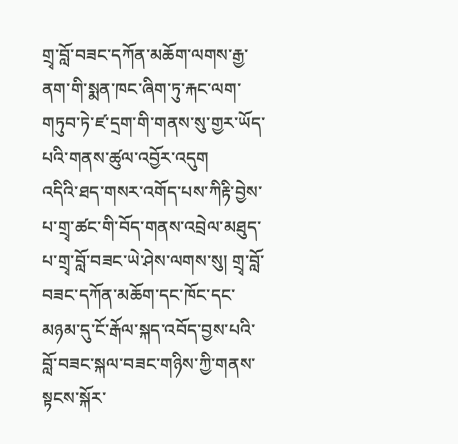གྲྭ་བློ་བཟང་དཀོན་མཆོག་ལགས་རྒྱ་ནག་གི་སྨན་ཁང་ཞིག་ཏུ་རྐང་ལག་གཏུབ་ཏེ་ཛ་དྲག་གི་གནས་སུ་གྱར་ཡོད་པའི་གནས་ཚུལ་འབྱོར་འདུག
འདིའི་ཐད་གསར་འགོད་པས་ཀིརྟི་བྱེས་པ་གྲྭ་ཚང་གི་བོད་གནས་འབྲེལ་མཐུད་པ་གྲྭ་བློ་བཟང་ཡེ་ཤེས་ལགས་སུ། གྲྭ་བློ་བཟང་དཀོན་མཆོག་དང་ཁོང་དང་མཉམ་དུ་ངོ་རྒོལ་སྐད་འབོད་བྱས་པའི་བློ་བཟང་སྐལ་བཟང་གཉིས་ཀྱི་གནས་སྟངས་སྐོར་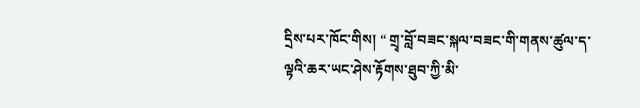དྲིས་པར་ཁོང་གིས། “ གྲྭ་བློ་བཟང་སྐལ་བཟང་གི་གནས་ཚུལ་ད་ལྟའི་ཆར་ཡང་ཤེས་རྟོགས་ཐུབ་ཀྱི་མི་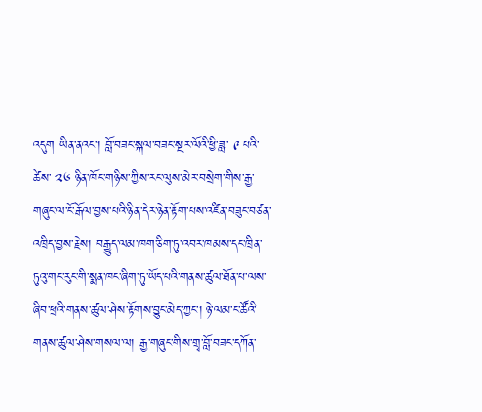འདུག ཡིན་ནའང་། བློ་བཟང་སྐལ་བཟང་སྔར་ལོའི་ཕྱི་ཟླ་ ༩ པའི་ཚེས་ ༢༦ ཉིན་ཁོང་གཉིས་ཀྱིས་རང་ལུས་མེར་བསྲེག་གིས་རྒྱ་གཞུང་ལ་ངོ་རྒོལ་བྱས་པའི་ཉིན་དེར་ཉེན་རྟོག་པས་འཛིན་བཟུང་བཙན་འཁྲིད་བྱས་རྗེས། བརྒྱུད་ལམ་ཁག་ཅིག་ཏུ་འབར་ཁམས་དང་ཁྲིན་ཏུའུ་གང་རུང་གི་སྨན་ཁང་ཞིག་ཏུ་ཡོད་པའི་གནས་ཚུལ་ཐོན་པ་ལས་ཞིབ་ཕྲའི་གནས་ཚུལ་ཤེས་རྟོགས་བྱུང་མེད་ཀྱང་། ཉེ་ལམ་ང་ཚོའི་གནས་ཚུལ་ཤེས་གསལ་ལ། རྒྱ་གཞུང་གིས་གྲྭ་བློ་བཟང་དཀོན་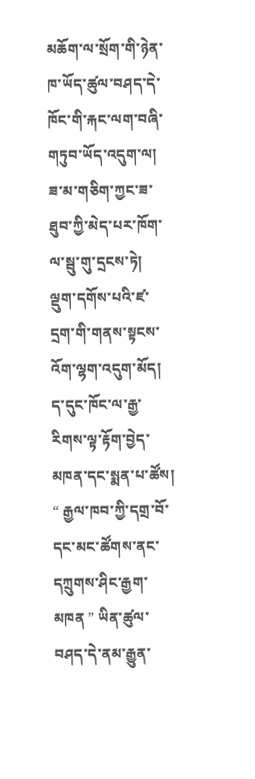མཆོག་ལ་སྲོག་གི་ཉེན་ཁ་ཡོད་ཚུལ་བཤད་དེ་ཁོང་གི་རྐང་ལག་བཞི་གཏུབ་ཡོད་འདུག་ལ། ཟ་མ་གཅིག་ཀྱང་ཟ་ཐུབ་ཀྱི་མེད་པར་ཁོག་ལ་སྦུ་གུ་དྲངས་ཏེ། ལྡུག་དགོས་པའི་ཛ་དྲག་གི་གནས་སྟངས་འོག་ལྷག་འདུག་མོད། ད་དུང་ཁོང་ལ་རྒྱ་རིགས་ལྟ་རྟོག་བྱེད་མཁན་དང་སྨན་པ་ཚོས། “ རྒྱལ་ཁབ་ཀྱི་དགྲ་བོ་དང་མང་ཚོགས་ནང་དཀྲུགས་ཤིང་རྒྱག་མཁན ” ཡིན་ཚུལ་བཤད་དེ་ནམ་རྒྱུན་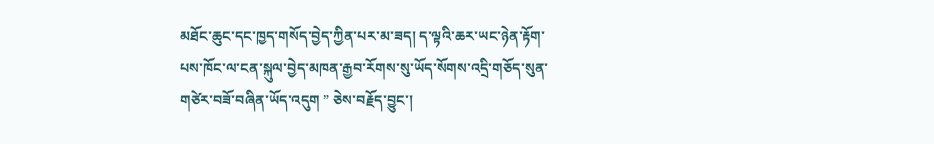མཐོང་ཆུང་དང་ཁྱད་གསོད་བྱེད་ཀྱིན་པར་མ་ཟད། ད་ལྟའི་ཆར་ཡང་ཉེན་རྟོག་པས་ཁོང་ལ་ངན་སྐུལ་བྱེད་མཁན་རྒྱབ་རོགས་སུ་ཡོད་སོགས་འདྲི་གཅོད་སུན་གཙེར་བཟོ་བཞིན་ཡོད་འདུག ” ཅེས་བརྗོད་བྱུང་།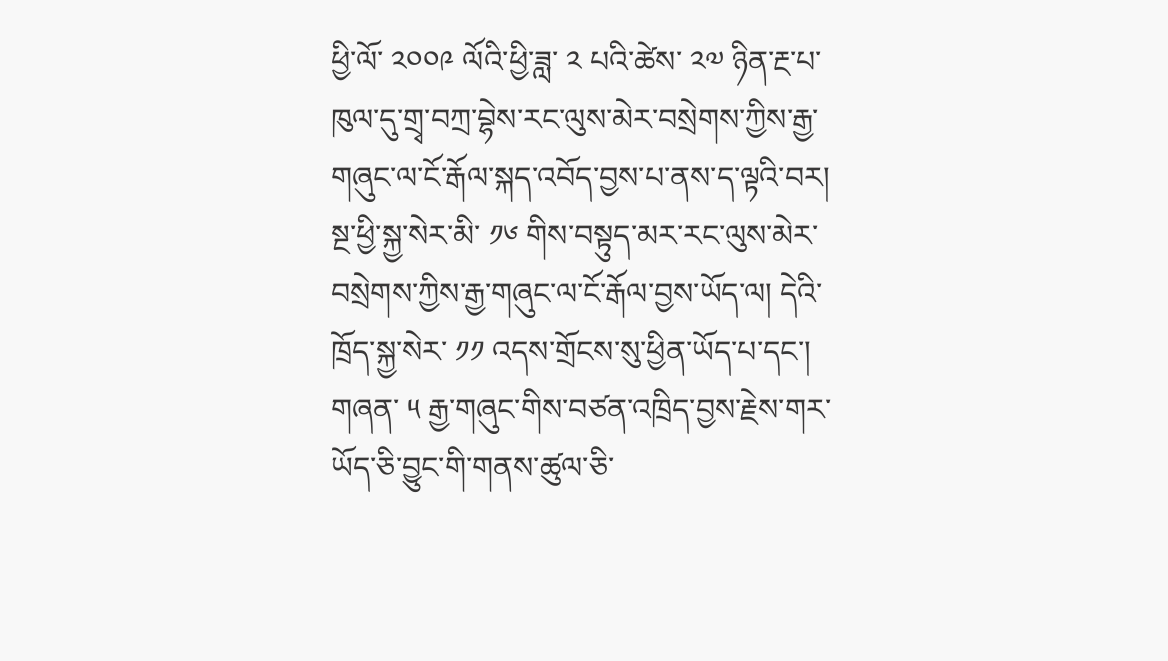ཕྱི་ལོ་ ༢༠༠༩ ལོའི་ཕྱི་ཟླ་ ༢ པའི་ཚེས་ ༢༧ ཉིན་རྔ་པ་ཁུལ་དུ་གྲྭ་བཀྲ་བྷེས་རང་ལུས་མེར་བསྲེགས་ཀྱིས་རྒྱ་གཞུང་ལ་ངོ་རྒོལ་སྐད་འབོད་བྱས་པ་ནས་ད་ལྟའི་བར། སྔ་ཕྱི་སྐྱ་སེར་མི་ ༡༦ གིས་བསྟུད་མར་རང་ལུས་མེར་བསྲེགས་ཀྱིས་རྒྱ་གཞུང་ལ་ངོ་རྒོལ་བྱས་ཡོད་ལ། དེའི་ཁྲོད་སྐྱ་སེར་ ༡༡ འདས་གྲོངས་སུ་ཕྱིན་ཡོད་པ་དང་། གཞན་ ༥ རྒྱ་གཞུང་གིས་བཙན་འཁྲིད་བྱས་རྗེས་གར་ཡོད་ཅི་བྱུང་གི་གནས་ཚུལ་ཅི་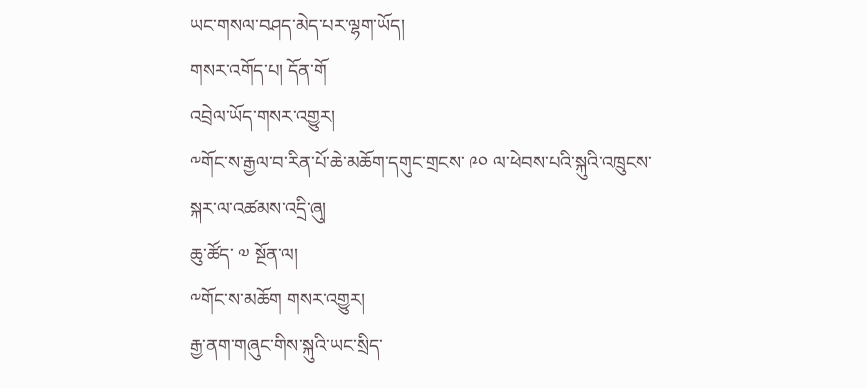ཡང་གསལ་བཤད་མེད་པར་ལྷག་ཡོད།
གསར་འགོད་པ། དོན་གོ
འབྲེལ་ཡོད་གསར་འགྱུར།
༸གོང་ས་རྒྱལ་བ་རིན་པོ་ཆེ་མཆོག་དགུང་གྲངས་ ༩༠ ལ་ཕེབས་པའི་སྐུའི་འཁྲུངས་སྐར་ལ་འཚམས་འདྲི་ཞུ།
ཆུ་ཚོད་ ༧ སྔོན་ལ།
༸གོང་ས་མཆོག གསར་འགྱུར།
རྒྱ་ནག་གཞུང་གིས་སྐུའི་ཡང་སྲིད་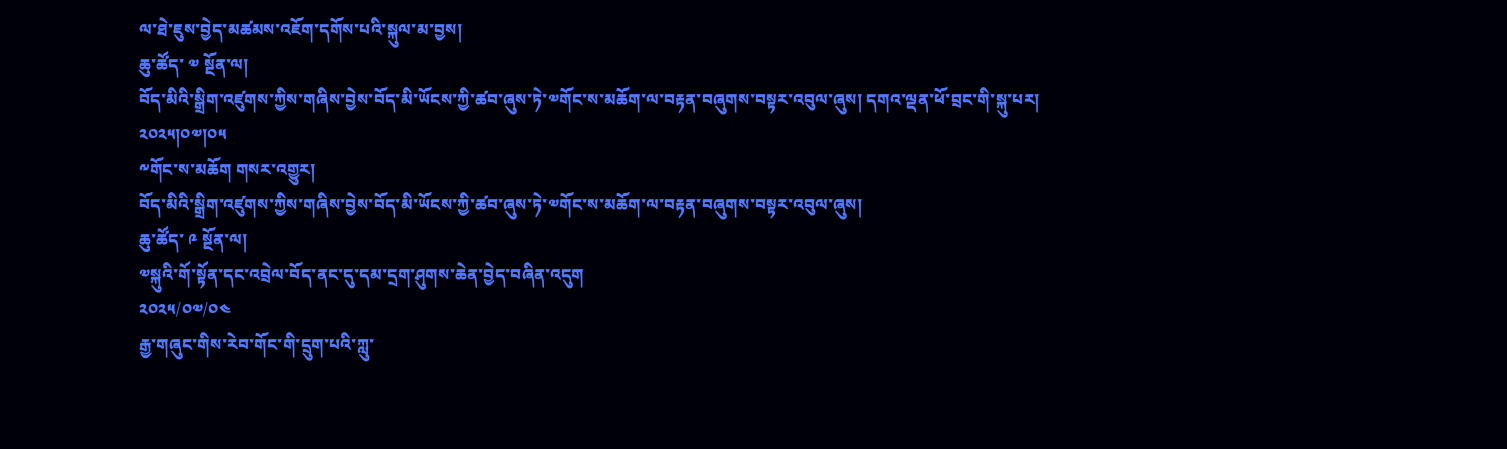ལ་ཐེ་ཇུས་བྱེད་མཚམས་འཇོག་དགོས་པའི་སྐུལ་མ་བྱས།
ཆུ་ཚོད་ ༧ སྔོན་ལ།
བོད་མིའི་སྒྲིག་འཛུགས་ཀྱིས་གཞིས་བྱེས་བོད་མི་ཡོངས་ཀྱི་ཚབ་ཞུས་ཏེ་༧གོང་ས་མཆོག་ལ་བརྟན་བཞུགས་བསྟར་འབུལ་ཞུས། དགའ་ལྡན་ཕོ་བྲང་གི་སྐུ་པར། ༢༠༢༥།༠༧།༠༥
༸གོང་ས་མཆོག གསར་འགྱུར།
བོད་མིའི་སྒྲིག་འཛུགས་ཀྱིས་གཞིས་བྱེས་བོད་མི་ཡོངས་ཀྱི་ཚབ་ཞུས་ཏེ་༧གོང་ས་མཆོག་ལ་བརྟན་བཞུགས་བསྟར་འབུལ་ཞུས།
ཆུ་ཚོད་ ༩ སྔོན་ལ།
༧སྐུའི་གོ་སྟོན་དང་འབྲེལ་བོད་ནང་དུ་དམ་དྲག་ཤུགས་ཆེན་བྱེད་བཞིན་འདུག
༢༠༢༥/༠༧/༠༤
རྒྱ་གཞུང་གིས་རེབ་གོང་གི་དྲུག་པའི་ཀླུ་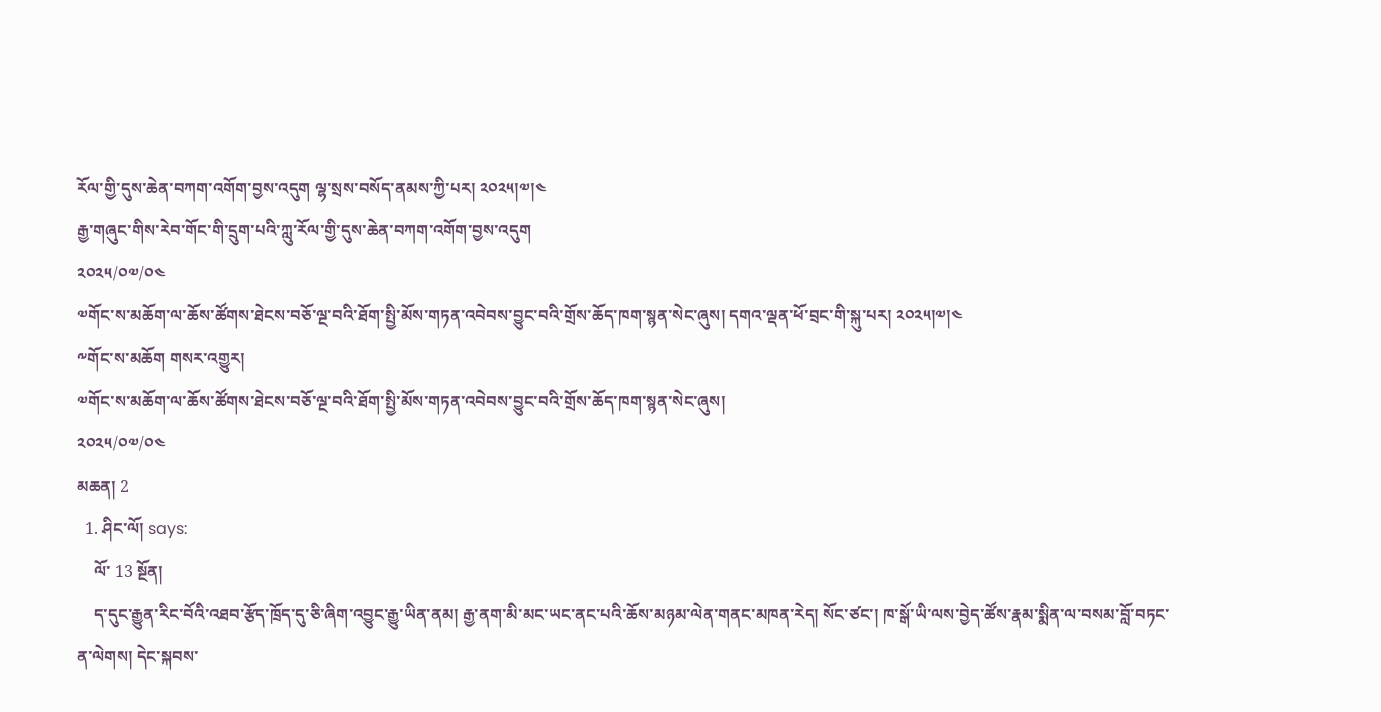རོལ་གྱི་དུས་ཆེན་བཀག་འགོག་བྱས་འདུག ལྷ་སྲས་བསོད་ནམས་ཀྱི་པར། ༢༠༢༥།༧།༤
རྒྱ་གཞུང་གིས་རེབ་གོང་གི་དྲུག་པའི་ཀླུ་རོལ་གྱི་དུས་ཆེན་བཀག་འགོག་བྱས་འདུག
༢༠༢༥/༠༧/༠༤
༧གོང་ས་མཆོག་ལ་ཆོས་ཚོགས་ཐེངས་བཅོ་ལྔ་བའི་ཐོག་སྤྱི་མོས་གཏན་འབེབས་བྱུང་བའི་གྲོས་ཆོད་ཁག་སྙན་སེང་ཞུས། དགའ་ལྡན་ཕོ་བྲང་གི་སྐུ་པར། ༢༠༢༥།༧།༤
༸གོང་ས་མཆོག གསར་འགྱུར།
༧གོང་ས་མཆོག་ལ་ཆོས་ཚོགས་ཐེངས་བཅོ་ལྔ་བའི་ཐོག་སྤྱི་མོས་གཏན་འབེབས་བྱུང་བའི་གྲོས་ཆོད་ཁག་སྙན་སེང་ཞུས།
༢༠༢༥/༠༧/༠༤
མཆན། 2
  1. ཤིང་ལོ། says:
    ལོ་ 13 སྔོན།
    ད་དུང་རྒྱུན་རིང་བོའི་འཐབ་རྩོད་ཁྲོད་དུ་ཅི་ཞིག་འབྱུང་རྒྱུ་ཡིན་ནམ། རྒྱ་ནག་མི་མང་ཡང་ནང་པའི་ཆོས་མཉམ་ལེན་གནང་མཁན་རེད། སོང་ཙང་། ཁ་སྒོ་ཡི་ལས་བྱེད་ཚོས་རྣམ་སྨིན་ལ་བསམ་བློ་བཏང་ན་ལེགས། དེང་སྐབས་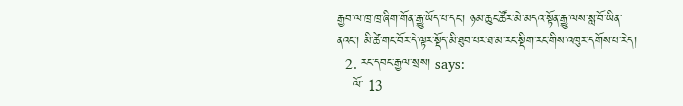རྒྱབ་ལ་ཁྲ་ཁྲ་ཞིག་གོན་རྒྱུ་ཡོད་པ་དང་། ཉམ་ཆུང་ཚོར་མེ་མདའ་སྟོན་རྒྱུ་ལས་སླ་བོ་ཡིན་ནའང་། མི་ཚེ་གང་བོར་དེ་ལྟར་སྡོད་མི་ཐུབ་པར་ཐ་མ་རང་སྡིག་རང་གིས་འཁུར་དགོས་པ་རེད།
  2. རང་དབང་རྒྱལ་སྲས། says:
    ལོ་ 13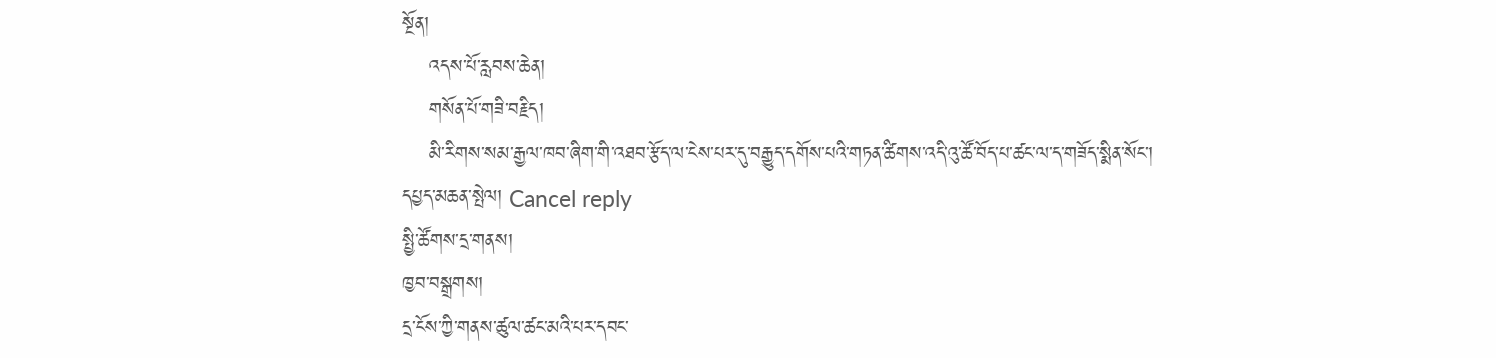སྔོན།
    འདས་པོ་རླབས་ཆེན།
    གསོན་པོ་གཟི་བརྗིད།
    མི་རིགས་སམ་རྒྱལ་ཁབ་ཞིག་གི་འཐབ་རྩོད་ལ་ངེས་པར་དུ་བརྒྱུད་དགོས་པའི་གཏན་ཚིགས་འདི་འུ་ཚོ་བོད་པ་ཚང་ལ་ད་གཟོད་སྨིན་སོང་།
དཔྱད་མཆན་སྤེལ། Cancel reply
སྤྱི་ཚོགས་དྲ་གནས།
ཁྱབ་བསྒྲགས།
དྲ་ངོས་ཀྱི་གནས་ཚུལ་ཚང་མའི་པར་དབང་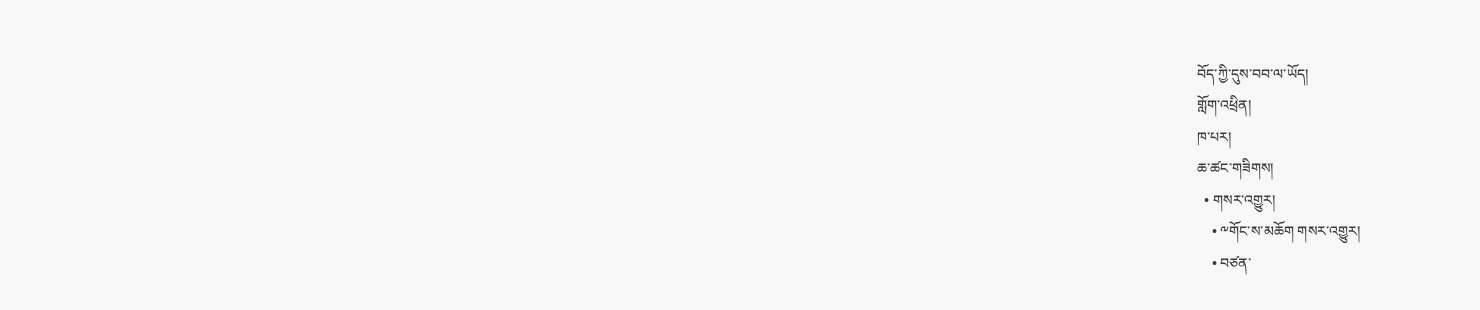བོད་ཀྱི་དུས་བབ་ལ་ཡོད།
གློག་འཕྲིན།
ཁ་པར།
ཆ་ཚང་གཟིགས།
  • གསར་འགྱུར།
    • ༸གོང་ས་མཆོག གསར་འགྱུར།
    • བཙན་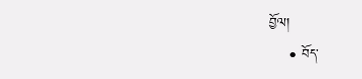བྱོལ།
    • བོད་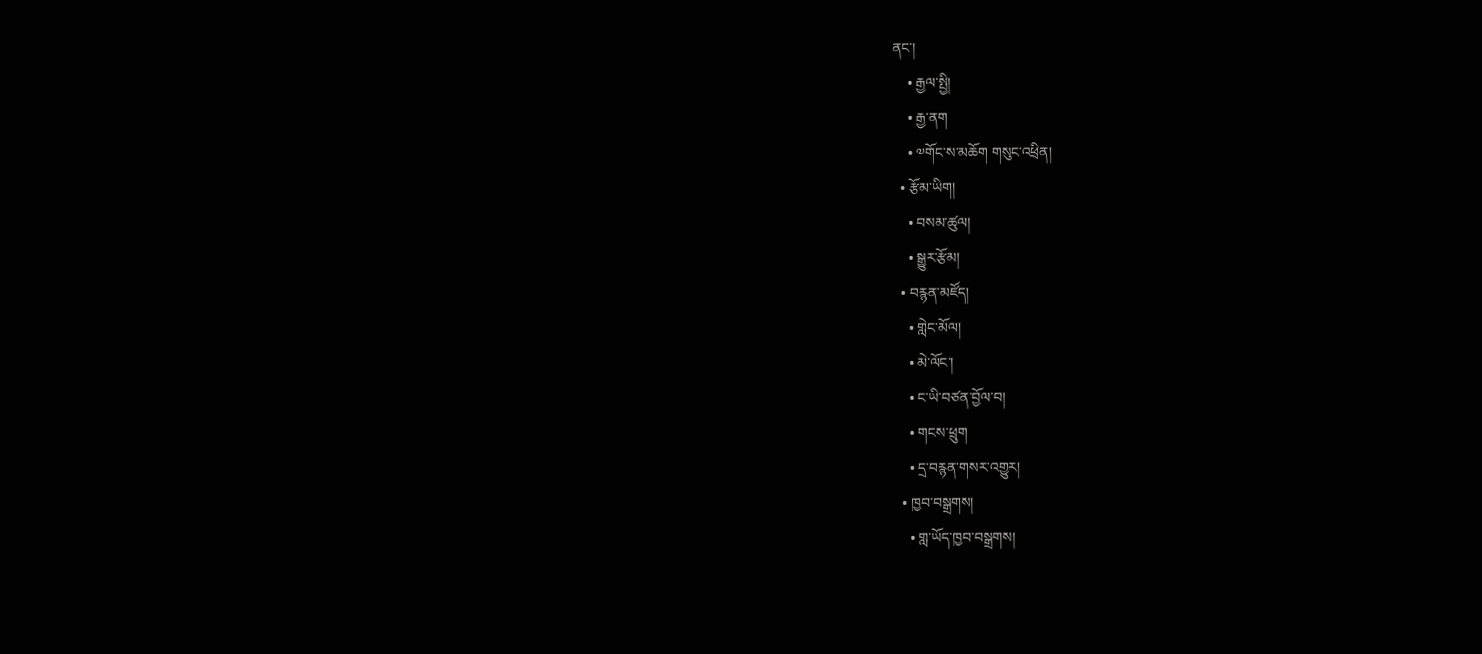ནང་།
    • རྒྱལ་སྤྱི།
    • རྒྱ་ནག
    • ༧གོང་ས་མཆོག གསུང་འཕྲིན།
  • རྩོམ་ཡིག།
    • བསམ་ཚུལ།
    • སྒྱུར་རྩོམ།
  • བརྙན་མཛོད།
    • གླེང་མོལ།
    • མེ་ལོང་།
    • ང་ཡི་བཙན་བྱོལ་བ།
    • གངས་ཕྲུག
    • དྲ་བརྙན་གསར་འགྱུར།
  • ཁྱབ་བསྒྲགས།
    • གླ་ཡོད་ཁྱབ་བསྒྲགས།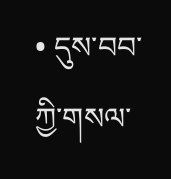• དུས་བབ་ཀྱི་གསལ་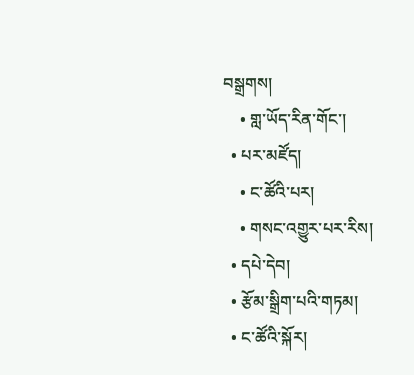བསྒྲགས།
    • གླ་ཡོད་རིན་གོང་།
  • པར་མཛོད།
    • ང་ཚོའི་པར།
    • གསང་འགྱུར་པར་རིས།
  • དཔེ་དེབ།
  • རྩོམ་སྒྲིག་པའི་གཏམ།
  • ང་ཚོའི་སྐོར།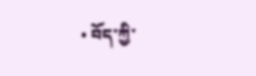• བོད་ཀྱི་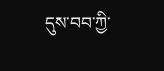དུས་བབ་ཀྱི་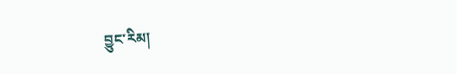བྱུང་རིམ།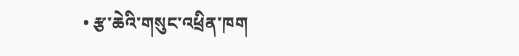• རྩ་ཆེའི་གསུང་འཕྲིན་ཁག